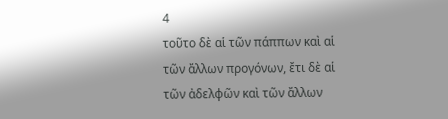4
τοῦτο δὲ αἱ τῶν πάππων καὶ αἱ τῶν ἄλλων προγόνων, ἔτι δὲ αἱ τῶν ἀδελφῶν καὶ τῶν ἄλλων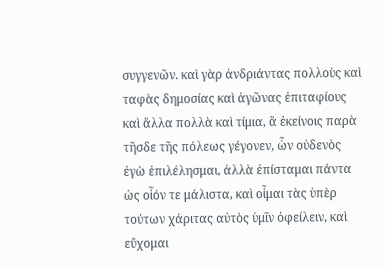συγγενῶν. καὶ γὰρ ἀνδριάντας πολλοὺς καὶ ταφὰς δημοσίας καὶ ἀγῶνας ἐπιταφίους καὶ ἄλλα πολλὰ καὶ τίμια, ἃ ἐκείνοις παρὰ τῆσδε τῆς πόλεως γέγονεν, ὧν οὐδενὸς ἐγὼ ἐπιλέλησμαι, ἀλλὰ ἐπίσταμαι πάντα ὡς οἷόν τε μάλιστα, καὶ οἶμαι τὰς ὑπὲρ τούτων χάριτας αὐτὸς ὑμῖν ὀφείλειν, καὶ εὔχομαι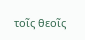τοῖς θεοῖς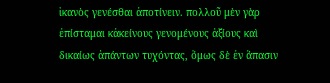ἱκανὸς γενέσθαι ἀποτίνειν. πολλοῦ μὲν γὰρ ἐπίσταμαι κἀκείνους γενομένους ἀξίους καὶ δικαίως ἁπάντων τυχόντας, ὅμως δὲ ἐν ἅπασιν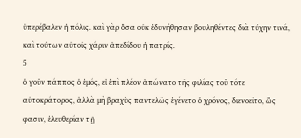ὑπερέβαλεν ἡ πόλις. καὶ γὰρ ὅσα οὐκ ἐδυνήθησαν βουληθέντες διὰ τύχην τινά, καὶ τούτων αὐτοῖς χάριν ἀπεδίδου ἡ πατρίς.
5
ὁ γοῦν πάππος ὁ ἐμός, εἰ ἐπὶ πλέον ἀπώνατο τῆς φιλίας τοῦ τότε αὐτοκράτορος, ἀλλὰ μὴ βραχὺς παντελῶς ἐγένετο ὁ χρόνος, διενοεῖτο, ὥς φασιν, ἐλευθερίαν τῇ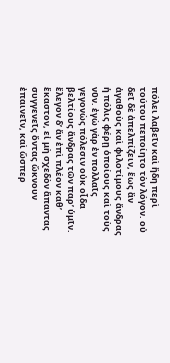πόλει λαβεῖν καὶ ἤδη περὶ τούτου πεποίητο τὸν λόγον. οὐ δεῖ δὲ ἀπελπίζειν, ἕως ἂν ἀγαθοὺς καὶ φιλοτίμους ἄνδρας ἡ πόλις φέρῃ ὁποίους καὶ τοὺς νῦν. ἐγὼ γὰρ ἐν πολλαῖς γεγονὼς πόλεσιν οὐκ οἶδα βελτίους ἄνδρας τῶν παρ’ ὑμῖν. ἔλεγον δ’ ἄν ἐπὶ πλέον καθ’ ἕκαστον, εἰ μὴ σχεδὸν ἅπαντας συγγενεῖς ὄντας ὤκνουν ἐπαινεῖν, καὶ ὥσπερ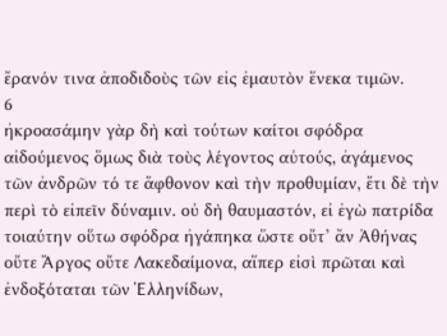ἔρανόν τινα ἀποδιδοὺς τῶν εἰς ἐμαυτὸν ἕνεκα τιμῶν.
6
ἠκροασάμην γὰρ δὴ καὶ τούτων καίτοι σφόδρα αἰδούμενος ὅμως διὰ τοὺς λέγοντος αὐτούς, ἀγάμενος τῶν ἀνδρῶν τό τε ἄφθονον καὶ τὴν προθυμίαν, ἔτι δὲ τὴν περὶ τὸ εἰπεῖν δύναμιν. οὐ δὴ θαυμαστόν, εἰ ἐγὼ πατρίδα τοιαύτην οὕτω σφόδρα ἠγάπηκα ὥστε οὔτ’ ἄν Ἀθήνας οὔτε Ἄργος οὔτε Λακεδαίμονα, αἵπερ εἰσὶ πρῶται καὶ ἐνδοξόταται τῶν Ἑλληνίδων,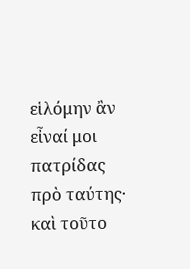εἱλόμην ἂν εἶναί μοι πατρίδας πρὸ ταύτης· καὶ τοῦτο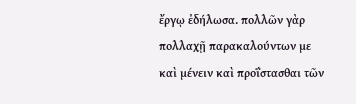ἔργῳ ἐδήλωσα. πολλῶν γὰρ πολλαχῇ παρακαλούντων με καὶ μένειν καὶ προΐστασθαι τῶν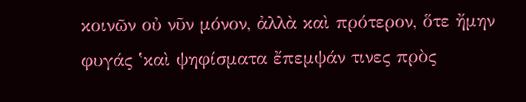κοινῶν οὐ νῦν μόνον, ἀλλὰ καὶ πρότερον, ὅτε ἤμην φυγάς ʽκαὶ ψηφίσματα ἔπεμψάν τινες πρὸς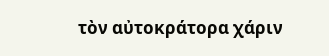τὸν αὐτοκράτορα χάριν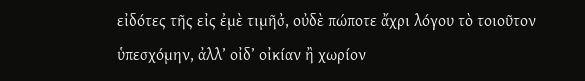εἰδότες τῆς εἰς ἐμὲ τιμῆσ̓, οὐδὲ πώποτε ἄχρι λόγου τὸ τοιοῦτον ὑπεσχόμην, ἀλλ’ οἰδ’ οἰκίαν ἢ χωρίον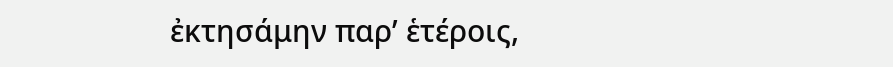ἐκτησάμην παρ’ ἑτέροις,